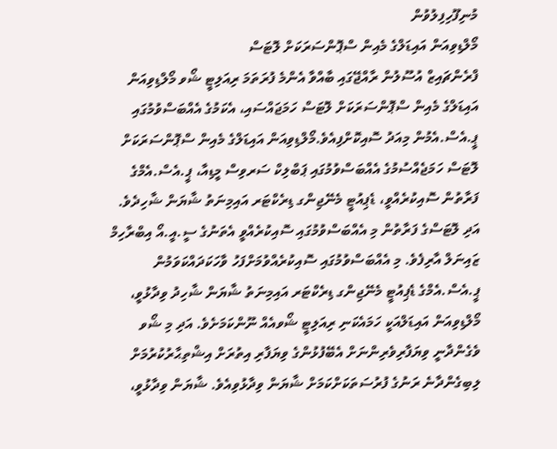މުނިފޫހިފިލުވުން
މޯލްޑިވިއަން އައިޑަލްގެ މެއިން ސްޕޮންސަރަކަށް ލޮޓަސް
ފްރެންޗައިޒް އުސޫލުން ރާއްޖޭގައި ބާއްވާ އެންމެ ފުރަތަމަ ރިއަލިޓީ ޝޯވ މޯލްޑިވިއަން އައިޑަލްގެ މެއިން ސްޕޮންސަރަކަށް ލޮޓަސް ހަމަޖައްސައި، އެކަމުގެ އެއްބަސްވުމުގައި ޕީ.އެސް.އެމުން މިއަދު ސޮއިކޮށްފިއެވެ.މޯލްޑިވިއަން އައިޑަލްގެ މެއިން ސްޕޮންސަރަކަށް ލޮޓަސް ހަމަޖެއްސުމުގެ އެއްބަސްވުމުގައި ޕަބްލިކް ސަރވިސް މީޑިއާ، ޕީ.އެސް.އެމްގެ ފަރާތުން ސޮއިކުރެއްވީ، ޑެޕިއުޓީ މެނޭޖިންގ ޑިރެކްޓަރ އައިމިނަތު ޝާޔަން ޝާހިދެވެ. އަދި ލޮޓަސްގެ ފަރާތުން މި އެއްބަސްވުމުގައި ސޮއިކުރެއްވީ އެތަނުގެ ސީ.އީ.އޯ އިބްރާހިމް ޒައިނަލް އާރިފެވެ. މި އެއްބަސްވުމުގައި ސޮއިކުރެއްވުމަށްފަހު ވާހަކަދައްކަވަމުން ޕީ.އެސް.އެމްގެ ޑެޕިއުޓީ މެނޭޖިންގ ޑިރެކްޓަރ އައިމިނަތު ޝާޔަން ޝާހިދު ވިދާޅުވީ، މޯލްޑިވިއަން އައިޑަލްއަކީ ހަމައެކަނި ރިއަލިޓީ ޝޯވއެއް ނޫންކަމަށެވެ. އަދި މި ޝޯވ ވެގެންދާނީ ވިޔަފާރިވެރިންނަށް އެބޭފުޅުންގެ ވިޔަފާރި އިތުރަށް އިޝްތިޙާރުކުރުމަށް ލިބިގެންދާނެ ރަނުގެ ފުރުސަތަކަށްކަމަށް ޝާޔަން ވިދާޅުވިއެވެ. ޝާޔަން ވިދާޅުވީ،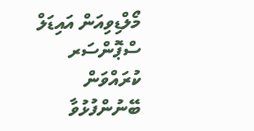މޯލްޑިވިއަން އައިޑަލް ސްޕޮންސަރ ކުރައްވަން ބޭނުންފުޅުވާ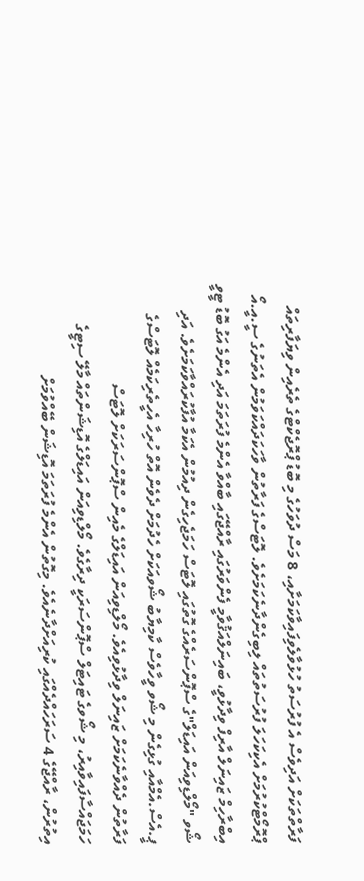ފަރާތްތަކަށް އަދިވެސް އެ ފުރުސަތު ހުޅުވާލެވިފައިވާކަމަށާއި، 8 މަސް ދުވަހުގެ މި ބޮޑު ޕްރޮޖެކްޓްގެ ތެރެއިން ވިޔަފާރިތައް ޕްރޮމޯޓްކުރުމަށް އެކިކަހަލަ ފުރުސަތުތައް ލިބިގެންދާނެކަމަށެވެ. ލޮޓަސްގެ ފަރާތުން ވާހަކަދައްކަވަމުން އެތަނުގެ ސީ.އީ.އޯ އިބްރާހިމް ޒައިނަލް އާރިފް ވިދާޅުވީ، ބައިނަލްއަޤުވާމީ ފެންވަރުގައި ރާއްޖޭގައި ބާއްވާ އެންމެ ފުރަތަމަ އަދި އެންމެ އަގު ބޮޑު ޓީވީ ޝޯވ "މޯލްޑިވިއަން އައިޑަލް"ގެ ސްޕޮންސަރެއްގެ ގޮތުގައި ލޮޓަސް ހަމަޖެހިގެން ދިއުމުން އެކަމާ އުފާކުރައްވާކަމަށެވެ. އަދި ޕީ.އެސް.އެމްއާއި ގުޅިގެން މި ޝޯވ ވީހާވެސް ކާމިޔާބު ޝޯވއަކަށް ހެދުމަށް ދެވެން އޮތް ހުރިހާ އެހީތެރިކަމެއް ލޮޓަސްގެ ފަރާތުން ދެއްވާނެކަމަށް ޒައިނަލް ވިދާޅުވިއެވެ. މޯލްޑިވިއަން އައިޑަލްގެ މެއިން ސްޕޮންސަރަކަށް ލޮޓަސް ހަމަޖައްސާފައިވާއިރު، މި ޝޯވގެ ޓައިޓަލް ސްޕޮންސަރަކީ ދިރާގެވެ. މޯލްޑިވިއަން އައިޑަލްގެ އޮޑިޝަންތައް މާލޭ ސިޓީގެ އިތުރުން، ރާއްޖޭގެ 4 ސަރަހައްދެއްގައި ކުރިއަށްދާނެއެވެ. މިގޮތުން އެންމެ ފުރަތަމަ އޮޑިޝަން ބޭއްވުމަށް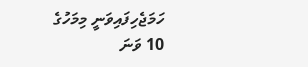ހަމަޖެހިފައިވަނީ މިމަހުގެ 10 ވަނަ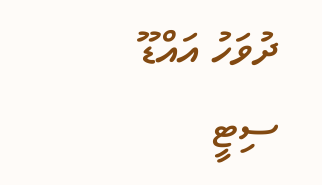ދުވަހު އައްޑޫ ސިޓީ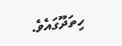ހިތަދޫގައެވެ.